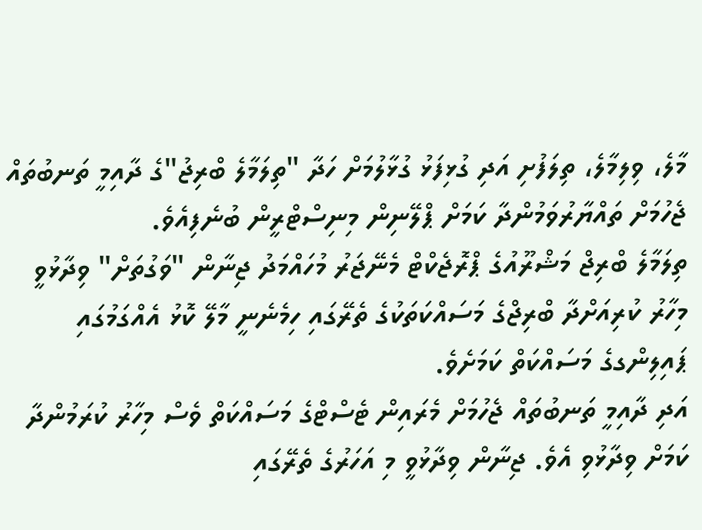މާލެ، ވިލިމާލެ، ތިލަފުށި އަދި ގުޅިފަޅު ގުޅާލުމަށް ހަދާ "ތިލަމާލެ ބްރިޖު"ގެ ދާއިމީ ތަނބުތައް ޖެހުމަށް ތައްޔާރުވަމުންދާ ކަމަށް ޕްލޭނިން މިނިސްޓްރީން ބުނެފިއެވެ.
ތިލަމާލެ ބްރިޖް މަޝްރޫއުގެ ޕްރޮޖެކްޓް މެނޭޖަރު މުހައްމަދު ޖިނާން "ވަގުތަށް" ވިދާޅުވީ މިހާރު ކުރިއަށްދާ ބްރިޖްގެ މަސައްކަތަކުގެ ތެރޭގައި ހިމެނެނީ މާލޭ ކޮޅު އެއްގަމުގައި ޕައިލިންގގެ މަސައްކަތް ކަމަށެވެ.
އަދި ދާއިމީ ތަނބުތައް ޖެހުމަށް މެރައިން ޓެސްޓްގެ މަސައްކަތް ވެސް މިހާރު ކުރަމުންދާ ކަމަށް ވިދާޅުވި އެވެ. ޖިނާން ވިދާޅުވީ މި އަހަރުގެ ތެރޭގައި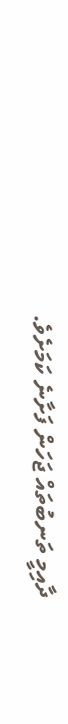ދާއިމީ ތަނބުތައް ޖަހަން ފަށާނެ ކަމަށެވެ.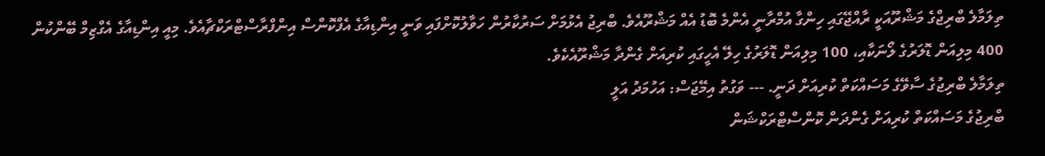ތިލަމާލެ ބްރިޖްގެ މަޝްރޫއަކީ ރާއްޖޭގައި ހިންގާ އުމްރާނީ އެންމެ ބޮޑު އެއް މަޝްރޫއެވެ. ބްރިޖު އެޅުމަށް ސަރުކާރުން ހަވާލުކޮށްފައި ވަނީ އިންޑިއާގެ އެފްކޮންސް އިންފްރާސްޓްރަކްޗާއެވެ. މިއީ އިންޑިއާގެ އެގްޒިމް ބޭންކުން 400 މިލިއަން ޑޮލަރުގެ ލޯނަކާއި، 100 މިލިއަން ޑޮލަރުގެ ހިލޭ އެހީގައި ކުރިއަށް ގެންދާ މަޝްރޫއެކެވެ.
ތިލަމާލެ ބްރިޖުގެ ސާވޭގެ މަސައްކަތް ކުރިއަށް ދަނީ. --- ވަގުތު އިމޭޖަސް: އަހުމަދު އަލީ
ބްރިޖުގެ މަސައްކަތް ކުރިއަށް ގެންދަން ކޮންސްޓްރަކްޝަން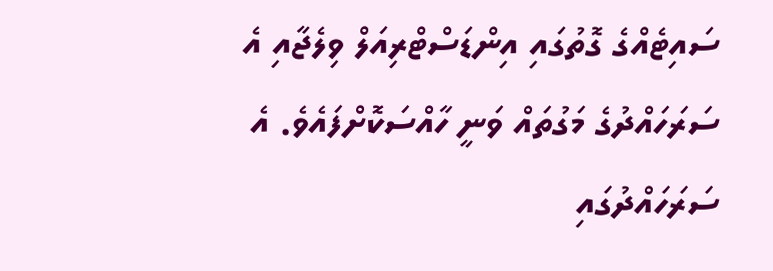ސައިޓެއްގެ ގޮތުގައި އިންޑަސްޓްރިއަލް ވިލެޖާއި އެ ސަރަހައްދުގެ މަގުތައް ވަނީ ހާއްސަކޮށްފައެވެ. އެ ސަރަހައްދުގައި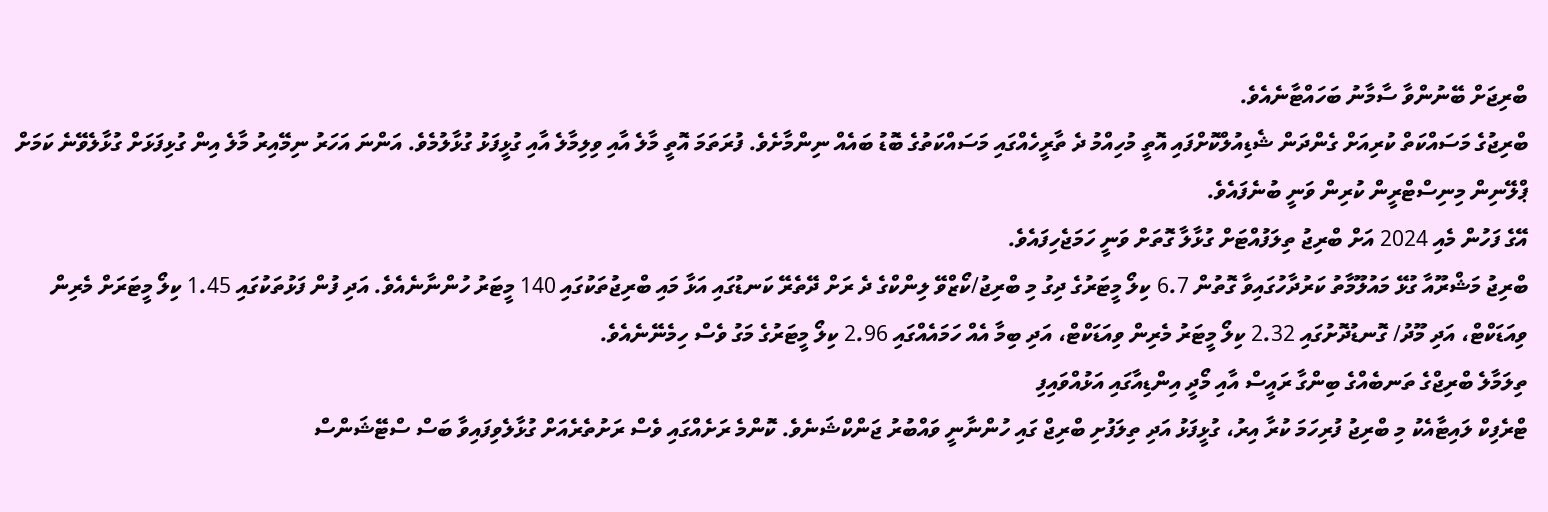ބްރިޖަށް ބޭނުންވާ ސާމާނު ބަހައްޓާނެއެވެ.
ބްރިޖުގެ މަސައްކަތް ކުރިއަށް ގެންދަން ޝެޑިއުލްކޮށްފައި އޮތީ މުހިއްމު ދެ ތާރީހެއްގައި މަސައްކަތުގެ ބޮޑު ބައެއް ނިންމާށެވެ. ފުރަތަމަ އޮތީ މާލެ އާއި ވިލިމާލެ އާއި ގުޅީފަޅު ގުޅާލުމެވެ. އަންނަ އަހަރު ނިމޭއިރު މާލެ އިން ގުޅިފަޅަށް ގުޅާލެވޭނެ ކަމަށް ޕްލޭނިން މިނިސްޓްރީން ކުރިން ވަނީ ބުނެފައެވެ.
އޭގެ ފަހުން މެއި 2024 އަށް ބްރިޖު ތިލަފުއްޓަށް ގުޅާލާ ގޮތަށް ވަނީ ހަމަޖެހިފައެވެ.
ބްރިޖު މަޝްރޫއާ ގުޅޭ މައުލޫމާތު ކަރުދާހުގައިވާ ގޮތުން 6.7 ކިލޯ މީޓަރުގެ ދިގު މި ބްރިޖު/ކޯޒްވޭ ލިންކްގެ ދެ ރަށް ދޭތެރޭ ކަނޑުގައި އަޅާ މައި ބްރިޖުތަކުގައި 140 މީޓަރު ހުންނާނެއެވެ. އަދި ފުން ފަޅުތަކުގައި 1.45 ކިލޯ މީޓަރަށް މެރިން ވިއަޑަކްޓް، އަދި މޫދު/ ގޮނޑުދޮށުގައި 2.32 ކިލޯ މީޓަރު މެރިން ވިއަޑަކްޓް، އަދި ބިމާ އެއް ހަމައެއްގައި 2.96 ކިލޯ މީޓަރުގެ މަގު ވެސް ހިމެނޭނެއެވެ.
ތިލަމާލެ ބްރިޖްގެ ތަނބެއްގެ ބިންގާ ރައީސް އާއި މޯދީ އިންޑިއާގައި އަޅުއްވައިފި
ޓްރެފިކް ލައިޓާއެކު މި ބްރިޖު ފުރިހަމަ ކުރާ އިރު، ގުޅީފަޅު އަދި ތިލަފުށި ބްރިޖް ގައި ހުންނާނީ ވައްބުރު ޖަންކްޝަނެވެ. ކޮންމެ ރަށެއްގައި ވެސް ރަށުތެރެއަށް ގުޅާލެވިފައިވާ ބަސް ސްޓޭޝަންސް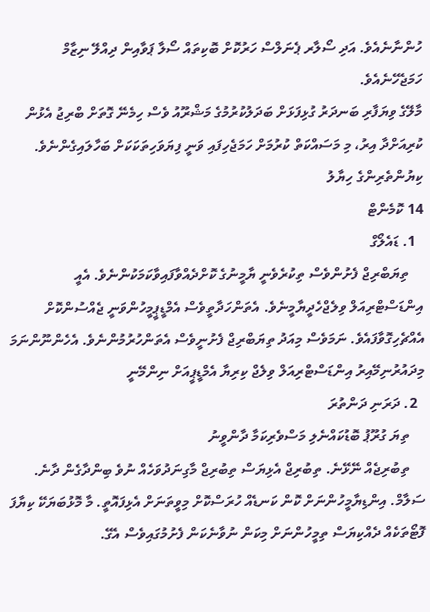ހުންނާނެއެވެ. އަދި ސޯލާރ ޕެނަލްސް ހަރުކޮށް ބޮކިތައް ސޯލާ ޕަވާއިން ދިއްލޭ ނިޒާމް ހަމަޖެހޭނެއެވެ.
މާލޭގެ ވިޔަފާރި ބަނދަރު ގުޅިފަޅަށް ބަދަލުކުރުމުގެ މަޝްރޫއު ވެސް ހިމެނޭ ގޮތަށް ބްރިޖު އެޅުން ކުރިއަށްދާ އިރު، މި މަސައްކަތް ކުރުމަށް ހަމަޖެހިފައި ވަނީ ފިޔަވަހިތަކަކަށް ބަހާލައިގެންނެވެ.
ކިޔުންތެރިންގެ ހިޔާލު
14 ކޮމެންޓް
  1. ޑައެލޯގް
    ތިޔަބްރިޖް ފެށުންވެސް ތިކުރެވެނީ ޔާމީނުގެ ކޮށްދެއްވާފައިވާކަމަކުންނެވެ. އެއީ އިންޑަސްޓްރިއަލް ވިލެޖްހެދީޔާމީނެވެ. އެތަންހަދާތީވެސް އެމްޑީޕީމީހުންވަނީ ޖެއްސުންކޮށް އެއްޗެހިގޮވާފައެވެ. ނަމަވެސް މިއަދު ތިޔަބްރިޖް ފެށުނީވެސް އެތަންހުރުމުންނެވެ. އެހެންނޫންނަމަ މިދައުރުނިމޭއިރު އިންޑަސްޓްރިއަލް ވިލެޖް ކިރިޔާ އެމްޑީޕީއަށް ނިންމޭނީ
  2. ދަރަނި ދަންތުރަ
    ތިޔަ ގުރޫޕު ބޮޑުކައްނެލި މަސްވެރިކަމާ ދާންވީނު
    ތިބުރިޖެއް ނޭޅޭނެ. ތިބުރިޖް އެޅިޔަސް ތިބުރިޖް މާގިނަދުވަހެއް ނުވެ ބިންދާގެން ދާނެ. ސަލާމް. އިންޑިޔާމީހުންނަށް ކޮން ކަނޑެއް ހުރަސްކޮށް މިވީތަނަށް އެޅިފައޮތީ. މާ މޮޅުބަޔަކޭ ކިޔާފަ ފޮޓޯތަކެއް ދެއްކިޔަސް ތިމީހުންނަށް މިކަން ނުވާނެކަން ފެށުމުގައިވެސް އެގޭ.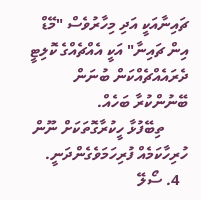ޗައިނާއަކީ އަދި މިހާރުވެސް "މޭޑް އިން ޗައިނާ" އަކީ އެއްޗެއްގެ ކޮލިޓީ ދެރައެއްޗެއްކަން ބުނަން ބޭނުންކުރާ ބަހެއް.
      ތިބޭފުޅާ ހީކުރާގޮތަކަށް ނޫން ހުރިހާކަމެއް ފުރިހަމަވެގެންދަނީ.
  4. ސޯލޭ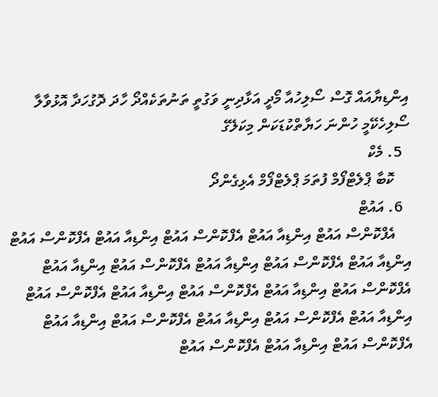އިންޑިޔާއައް ގޮސް ސޯލިހުއާ މޯދީ އަޅާދިނީ ވަގުތީ ތަނުތަކެއްދޯ ހާދަ ދޮގުހަދާ އޮޅުވާލާ ސޯލިހެކޭމީ ހުންނަ ހަޔާތްކުޑަކަން މިކަލޭގެ
  5. މެކް
    ކޮބާ ޕްލެޓްފޯމް ފުތަމަ ޕްލެޓްފޯމް އެޅިގެންދޯ
  6. އައުޓް
    އެފްކޮންސް އައުޓް އިންޑިއާ އައުޓް އެފްކޮންސް އައުޓް އިންޑިއާ އައުޓް އެފްކޮންސް އައުޓް އިންޑިއާ އައުޓް އެފްކޮންސް އައުޓް އިންޑިއާ އައުޓް އެފްކޮންސް އައުޓް އިންޑިއާ އައުޓް އެފްކޮންސް އައުޓް އިންޑިއާ އައުޓް އެފްކޮންސް އައުޓް އިންޑިއާ އައުޓް އެފްކޮންސް އައުޓް އިންޑިއާ އައުޓް އެފްކޮންސް އައުޓް އިންޑިއާ އައުޓް އެފްކޮންސް އައުޓް އިންޑިއާ އައުޓް އެފްކޮންސް އައުޓް އިންޑިއާ އައުޓް އެފްކޮންސް އައުޓް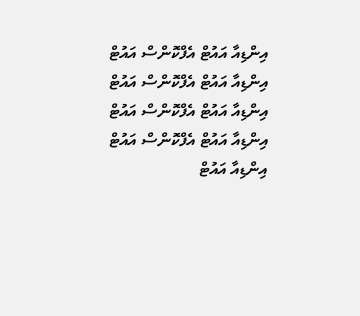އިންޑިއާ އައުޓް އެފްކޮންސް އައުޓް އިންޑިއާ އައުޓް އެފްކޮންސް އައުޓް އިންޑިއާ އައުޓް އެފްކޮންސް އައުޓް އިންޑިއާ އައުޓް އެފްކޮންސް އައުޓް އިންޑިއާ އައުޓް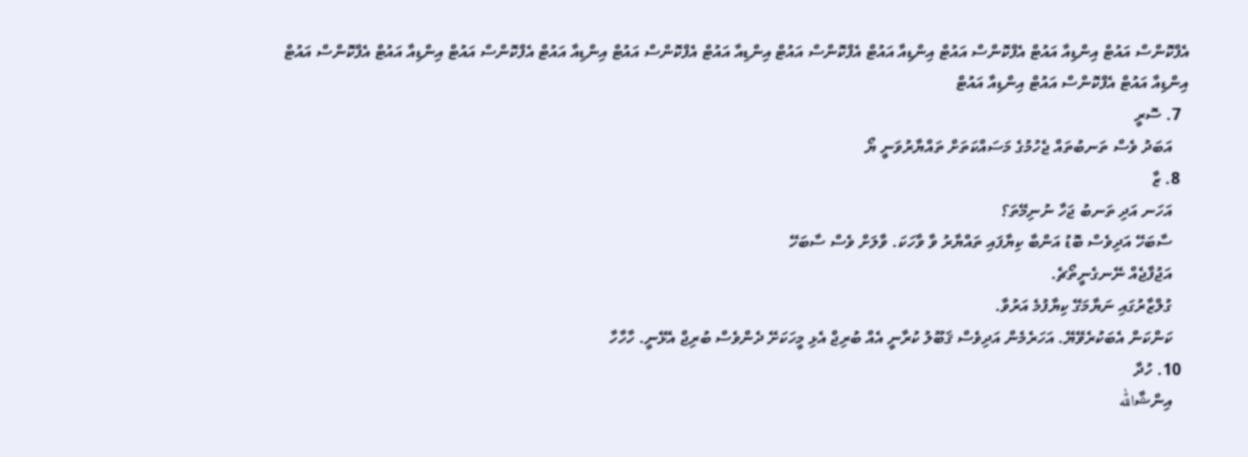އެފްކޮންސް އައުޓް އިންޑިއާ އައުޓް އެފްކޮންސް އައުޓް އިންޑިއާ އައުޓް އެފްކޮންސް އައުޓް އިންޑިއާ އައުޓް އެފްކޮންސް އައުޓް އިންޑިއާ އައުޓް އެފްކޮންސް އައުޓް އިންޑިއާ އައުޓް އެފްކޮންސް އައުޓް އިންޑިއާ އައުޓް އެފްކޮންސް އައުޓް އިންޑިއާ އައުޓް
  7. ސޮރީ
    އަބަދު ވެސް ތަނބުތައް ޖެހުމުގެ މަސައްކަތަށް ތައްޔާރުވަނީ ޔޯ
  8. ޒާ
    އަހަނ އަދި ތަނބު ޖަހާ ނުނިމޭތަ؟
    ސާބަހޭ އަދިވެސް ބޮޑު އަންބާ ކިޔާފައި ތައްޔާރު ވާ ވާހަކަ. ވާލަށް ވެސް ސާބަހޭ
    އަޖުފާޖެއް ނޭނގެނީތޯޗެ.
    ގުލްޒާރުގައި ނަޔާމަގޭ ކިޔާފުމެ އަރުވާ.
    ކަންކަން އެބަކުރެވޭޔޭ. އަހަރެމެން އަދިވެސް ޤަބޫލު ކުރާނީ އެއް ބުރިޖް އެޅި މީހަކަށޭ ދެންވެސް ބުރިޖް އެޅޭނީ. ހާހާހާ
  10. ހުދާ
    އިންޝާالله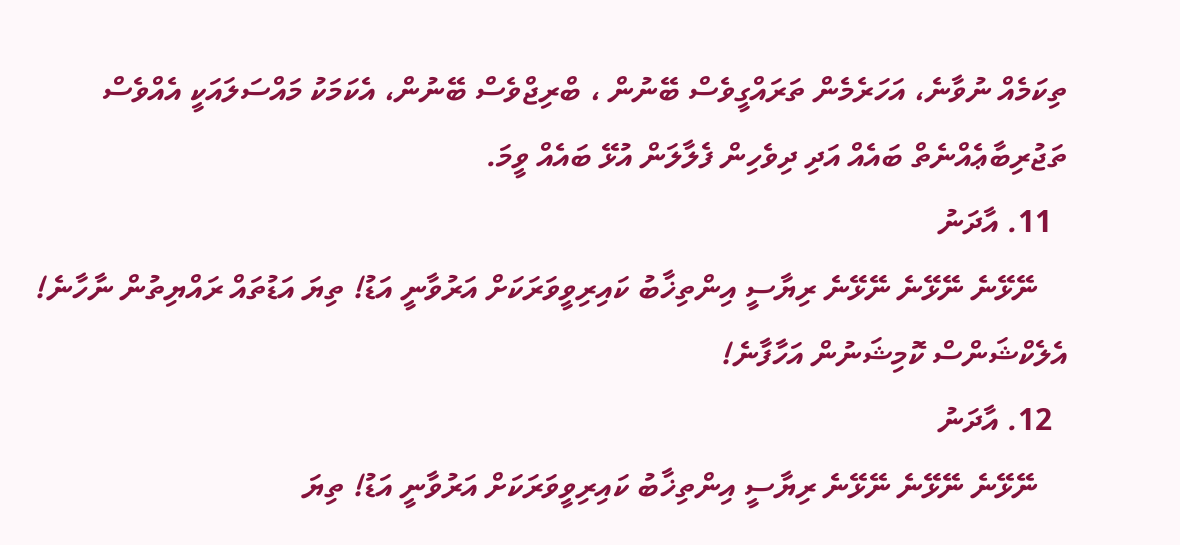ތިކަމެއް ނުވާނެ، އަހަރެމެން ތަރައްގީވެސް ބޭނުން ، ބްރިޖްވެސް ބޭނުން، އެކަމަކު މައްސަލައަކީ އެއްވެސް ތަޖުރިބާޢެއްނެތް ބައެއް އަދި ދިވެހިން ފެލާލަން އުޅޭ ބައެއް ވީމަ.
  11. އާދަނު
    ނޭޅޭނެ ނޭޅޭނެ ނޭޅޭނެ ރިޔާސީ އިންތިޚާބު ކައިރިވީވަރަކަށް އަރުވާނީ އަޑު! ތިޔަ އަޑުތައް ރައްޔިތުން ނާހާނެ! އެލެކްޝަންސް ކޮމިޝަނުން އަހާފާނެ!
  12. އާދަނު
    ނޭޅޭނެ ނޭޅޭނެ ނޭޅޭނެ ރިޔާސީ އިންތިޚާބު ކައިރިވީވަރަކަށް އަރުވާނީ އަޑު! ތިޔަ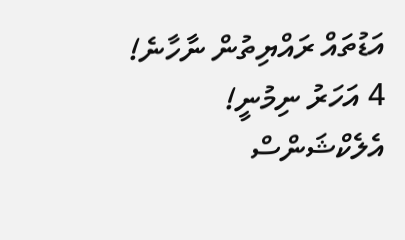އަޑުތައް ރައްޔިތުން ނާހާނެ! 4 އަހަރު ނިމުނީ! އެލެކްޝަންސް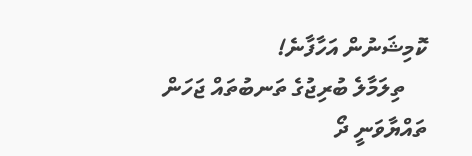ކޮމިޝަނުން އަހާފާނެ!
    ތިލަމާލެ ބުރިޖުގެ ތަނބުތައް ޖަހަން ތައްޔާވަނީ ދޯ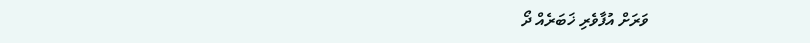ވަރަށް އުފާވެރި ޚަބަރެއް ދޯ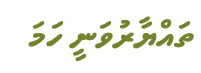ތައްޔާރުވަނީ ހަމަ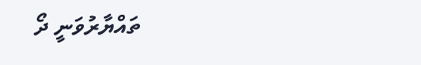ތައްޔާރުވަނީ ދޯ